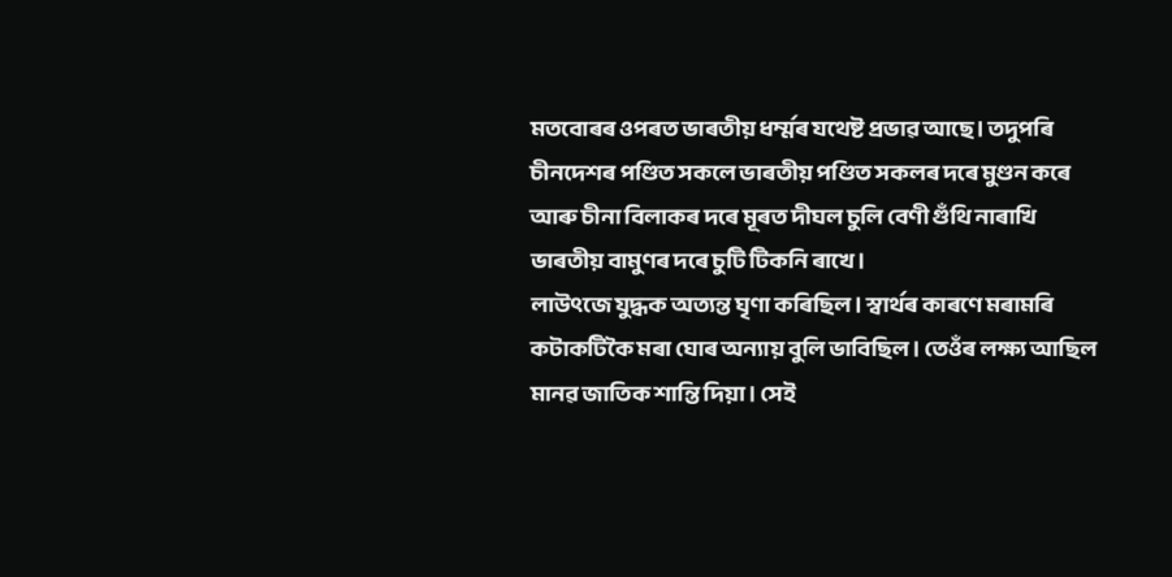মতবোৰৰ ওপৰত ভাৰতীয় ধৰ্ম্মৰ যথেষ্ট প্ৰভাৱ আছে। তদুপৰি চীনদেশৰ পণ্ডিত সকলে ভাৰতীয় পণ্ডিত সকলৰ দৰে মুণ্ডন কৰে আৰু চীনা বিলাকৰ দৰে মূৰত দীঘল চুলি বেণী গুঁথি নাৰাখি ভাৰতীয় বামুণৰ দৰে চুটি টিকনি ৰাখে।
লাউৎজে যুদ্ধক অত্যন্ত ঘৃণা কৰিছিল। স্বাৰ্থৰ কাৰণে মৰামৰি কটাকটিকৈ মৰা ঘোৰ অন্যায় বুলি ভাবিছিল। তেওঁৰ লক্ষ্য আছিল মানৱ জাতিক শান্তি দিয়া। সেই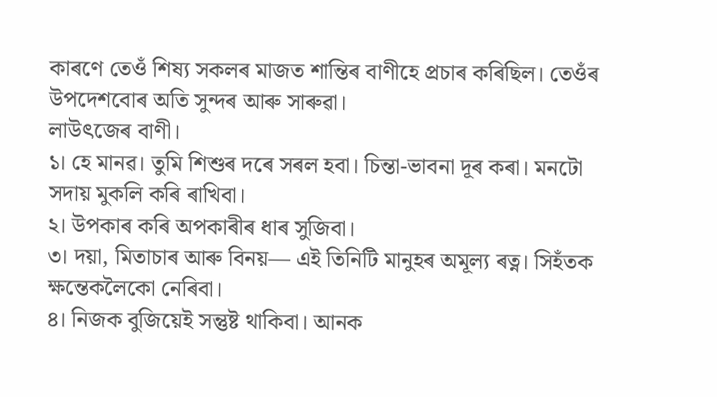কাৰণে তেওঁ শিষ্য সকলৰ মাজত শান্তিৰ বাণীহে প্ৰচাৰ কৰিছিল। তেওঁৰ উপদেশবোৰ অতি সুন্দৰ আৰু সাৰুৱা।
লাউৎজেৰ বাণী।
১। হে মানৱ। তুমি শিশুৰ দৰে সৰল হবা। চিন্তা-ভাবনা দূৰ কৰা। মনটো সদায় মুকলি কৰি ৰাখিবা।
২। উপকাৰ কৰি অপকাৰীৰ ধাৰ সুজিবা।
৩। দয়া, মিতাচাৰ আৰু বিনয়— এই তিনিটি মানুহৰ অমূল্য ৰত্ন। সিহঁতক ক্ষন্তেকলৈকো নেৰিবা।
৪। নিজক বুজিয়েই সন্তুষ্ট থাকিবা। আনক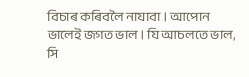বিচাৰ কৰিবলৈ নাযাবা। আপোন ভালেই জগত ভাল। যি আচলতে ভাল, সি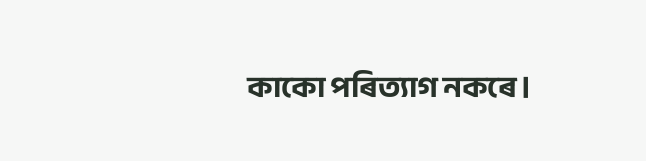কাকো পৰিত্যাগ নকৰে।